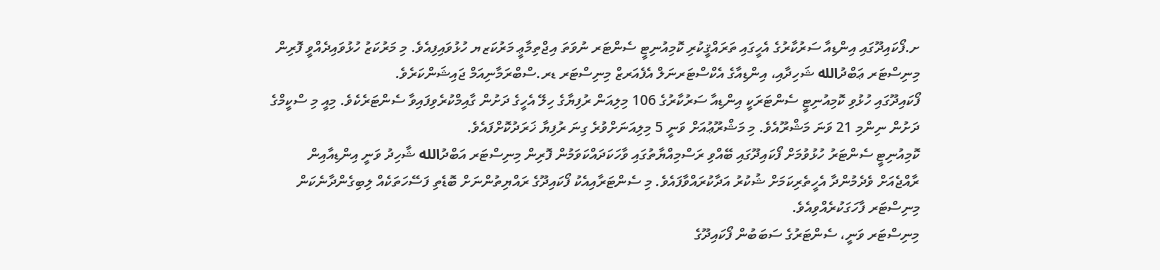ށ.ފޯކައިދޫގައި އިންޑިއާ ސަރުކާރުގެ އެހީގައި ތަރައްޤީކުރި ކޮމިއުނިޓީ ސެންޓަރ ނުވަތަ އިޖްތިމާޢީ މަރުކަޒޔ ހުޅުވައިފިއެވެ. މި މަރުކަޒު ހުޅުވައިދެއްވީ ފޮރިން މިނިސްޓަރ ޢަބްދުالله ޝަހިދާއި، އިންޑިއާގެ އެކްސްޓަރނަލް އެފެއަރޒް މިނިސްޓަރ ޑރ.ސްބްރަމާނިއަމް ޖައިޝަންކަރެވެ.
ފޯކައިދޫގައި ހުޅުވި ކޮމިއުނިޓީ ސެންޓަރަކީ އިންޑިއާ ސަރުކާރުގެ 106 މިލިއަން ރުފިޔާގެ ހިލޭ އެހީގެ ދަށުން ގާއިމްކުރެވިފައިވާ ސެންޓަރެކެވެ. މިއީ މި ސްކީމްގެ ދަށުން ނިންމި 21 ވަނަ މަޝްރޫއެވެ. މި މަޝްރޫޢުއަށް ވަނީ 5 މިލިއަނަށްވުރެ ގިނަ ރުފިޔާ ޚަރަދުކޮށްފައެވެ.
ކޮމިއުނިޓީ ސެންޓަރު ހުޅުވުމަށް ފޯކައިދޫގައި ބޭއްވި ރަސްމިއްޔާތުގައި ވާހަކަދައްކަވަމުން ފޮރިން މިނިސްޓަރ އަބްދުالله ޝާހިދު ވަނީ އިންޑިއާއިން ރާއްޖެއަށް ވެދެމުންދާ އެހީތެރިކަމަށް ޝުކުރު އަދާކުރައްވާފައެވެ. މި ސެންޓަރާއިއެކު ފޯކައިދޫގެ ރައްޔިތުންނަށް ބޮޑެތި ފަސޭހަތަކެއް ލިބިގެންދާނެކަން މިނިސްޓަރ ފާހަގަކުރެއްވިއެވެ.
މިނިސްޓަރ ވަނީ، ސެންޓަރުގެ ސަބަބުން ފޯކައިދޫގެ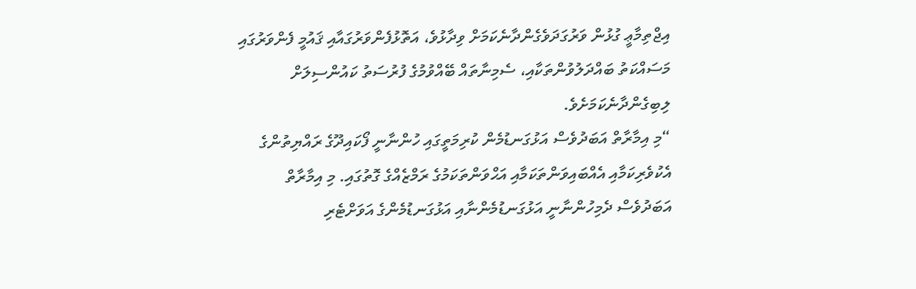އިޖްތިމާޢީ ގުޅުން ވަރުގަދަވެގެންދާނެކަމަށް ވިދާޅުވެ، އަތޮޅުފެންވަރުގައާއި ޤައުމީ ފެންވަރުގައި މަސައްކަތު ބައްދަލުވުންތަކާއި، ސެމިނާތައް ބޭއްވުމުގެ ފުރުސަތު ކައުންސިލަށް ލިބިގެންދާނެކަމަށެވެ.
“މި އިމާރާތް އަބަދުވެސް އަޅުގަނޑުމެން ކުރިމަތީގައި ހުންނާނީ ފޯކައިދޫގެ ރައްޔިތުންގެ އެކުވެރިކަމާއި އެއްބައިވަންތަކަމާއި އަޙްވަންތަކަމުގެ ރަމްޒެއްގެ ގޮތުގައި. މި އިމާރާތް އަބަދުވެސް ދެމިހުންނާނީ އަޅުގަނޑުމެންނާއި އަޅުގަނޑުމެންގެ އަވަށްޓެރި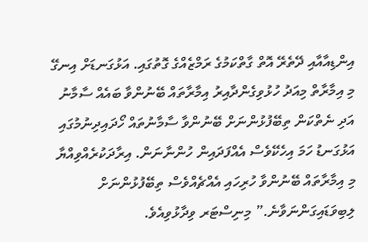އިންޑިއާއާއި ދޭތެރޭ އޮތް ގާތްކަމުގެ ރަމްޒެއްގެ ގޮތުގައި. އަޅުގަނޑަށް އިނގޭ މި އިމާރާތް މިއަދު ހުޅުވިގެންދާއިރު އިމާރާތައް ބޭނުންވާ ބައެއް ސާމާނު އަދި ނެތްކަން ތިބޭފުޅުންނަށް ބޭނުންވާ ސާމާނުތައް ހޯދައިދިނުމުގައި އަޅުގަނޑު ހަމަ އިހެކޭވެސް އެއްފަދައިން ހުންނާނަން. އިރާދަކުރެއްވިއްޔާ މި އިމާރާތައް ބޭނުންވާ ހުރިހައި އެއްޗެއްވެސް ތިބޭފުޅުންނަށް ލިބިވަޑައިގަންނަވާނެ.” މިނިސްޓަރ ވިދާޅުވިއެވެ.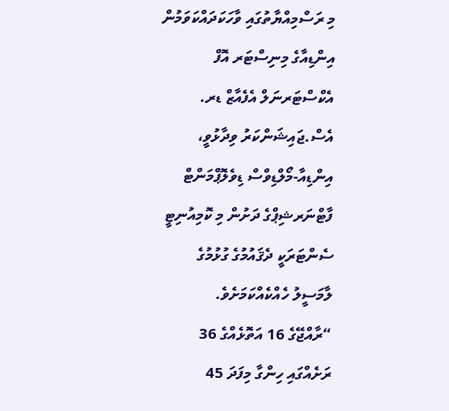މި ރަސްމިއްޔާތުގައި ވާހަކަދައްކަވަމުން އިންޑިއާގެ މިނިސްޓަރ އޮފް އެކްސްޓަރނަލް އެފެއާޒް ޑރ. އެސް.ޖައިޝަންކަރު ވިދާޅުވީ، އިންޑިއާ-މޯލްޑިވްސް ޑިވެލޮޕްމަންޓް ފާޓްނަރޝިޕްގެ ދަށުން މި ކޮމިއުނިޓީ ސެންޓަރަކީ ދެޤައުމުގެ ގުޅުމުގެ ލާމަސީލު ހެއްކެއްކަމަށެވެ.
“ރާއްޖޭގެ 16 އަތޮޅެއްގެ 36 ރަށެއްގައި ހިންގާ މިފަދަ 45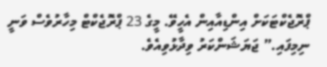ޕްރޮޖެކްޓަކަށް އިންޑިއާއިން އެހީވޭ. މީގެ 23 ޕްރޮޖެކްޓް މިހާރުވެސް ވަނީ ނިމިފައި.” ޖަޔަޝަންކަރު ވިދާޅުވިއެވެ.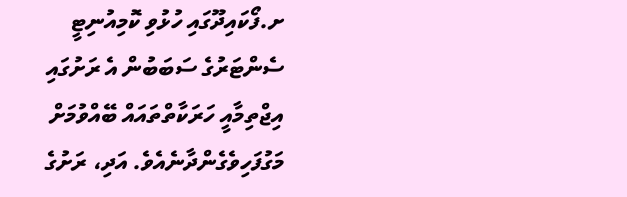ށ.ފޯކައިދޫގައި ހުޅުވި ކޮމިއުނިޓީ ސެންޓަރުގެ ސަބަބުން އެ ރަށުގައި އިޖްތިމާއީ ހަރަކާތްތައައް ބޭއްވުމަށް މަގުފަހިވެގެންދާނެއެވެ. އަދި، ރަށުގެ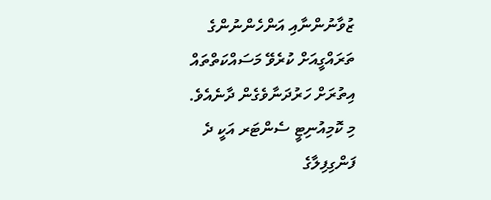ޒުވާނުންނާއި އަންހެންނުންގެ ތަރައްގީއަށް ކުރެވޭ މަސައްކަތްތައް އިތުރަށް ހަރުދަނާވެގެން ދާނެއެވެ.
މި ކޮމިއުނިޓީ ސެންޓަރ އަކީ ދެ ފަންގިފިލާގެ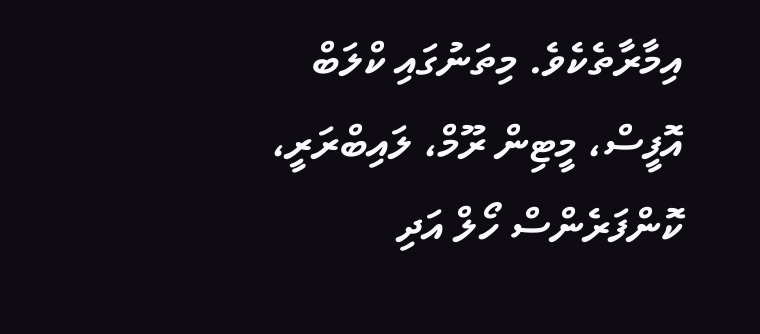އިމާރާތެކެވެ. މިތަނުގައި ކްލަބް އޮފީސް، މީޓިން ރޫމް، ލައިބްރަރީ، ކޮންފަރެންސް ހޯލް އަދި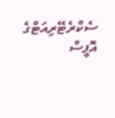ސެކްރެޓޭރިއަޓްގެ އޮފީސް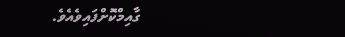ގާއިމްކޮށްފައިވެއެވެ.